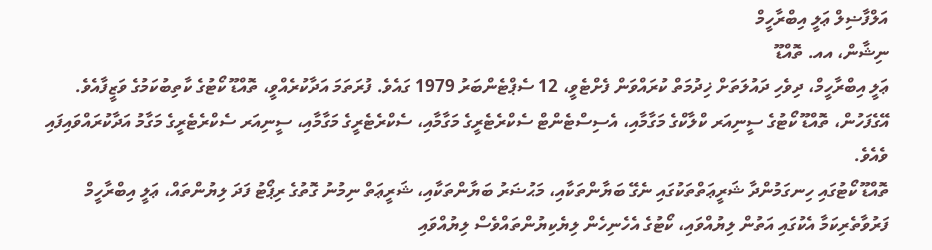އަލްފާޟިލް ޢަލީ އިބްރާހީމް
ނިޝާން، އއ. ތޮއްޑޫ
ޢަލީ އިބްރާހީމް، ދިވެހި ދައުލަތަށް ޚިދުމަތް ކުރައްވަން ފެށްޓެވީ، 12 ސެޕްޓެންބަރު 1979 ގައެވެ. ފުރަތަމަ އަދާކުރެއްވީ، ތޮއްޑޫ ކޯޓުގެ ކާތިބުކަމުގެ ވަޒީފާއެވެ. އޭގެފަހުން، ތޮއްޑޫ ކޯޓުގެ ސީނިއަރ ކްލާކްގެ މަގާމާއި، އެސިސްޓެންޓް ސެކްރެޓެރީގެ މަގާމާއި، ސެކްރެޓެރީގެ މަގާމާއި، ސީނިއަރ ސެކްރެޓެރީގެ މަގާމު އަދާކުރައްވައިފައި ވެއެވެ.
ތޮއްޑޫ ކޯޓުގައި ހިނގަމުންދާ ޝަރީޢަތްތަކުގައި ނެގޭ ބަޔާންތަކާއި، މަޙުޟަރު ބަޔާންތަކާއި، ޝަރީޢަތް ނިމުނު ގޮތުގެ ރިޕޯޓު ފަދަ ލިޔުންތައް، ޢަލީ އިބްރާހީމް ފަރުވާތެރިކަމާ އެކުގައި އަތުން ލިޔުއްވައި، ކޯޓުގެ އެހެނިހެން ލިޔެކިޔުންތައްވެސް ލިޔުއްވައި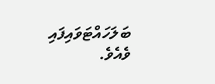ބަލަހައްޓަވައިފައި ވެއެވެ.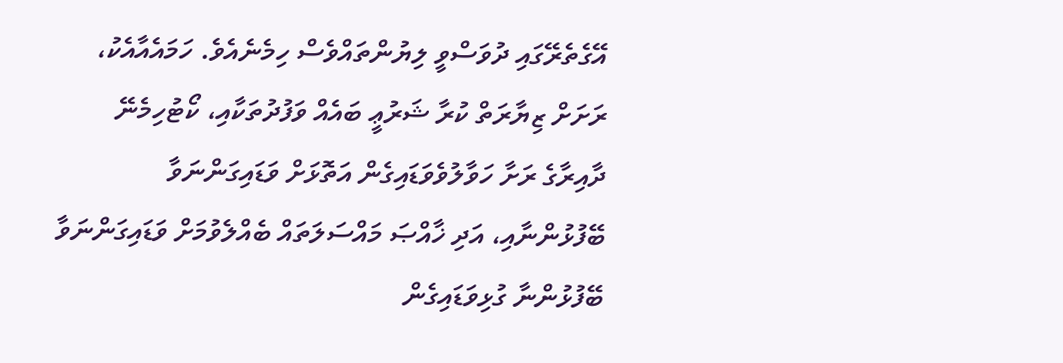އޭގެތެރޭގައި ދުވަސްވީ ލިޔުންތައްވެސް ހިމެނެއެވެ. ހަމައެއާއެކު، ރަށަށް ޒިޔާރަތް ކުރާ ޝަރުޢީ ބައެއް ވަފުދުތަކާއި، ކޯޓުހިމެނޭ ދާއިރާގެ ރަށާ ހަވާލުވެވަޑައިގެން އަތޮޅަށް ވަޑައިގަންނަވާ ބޭފުޅުންނާއި، އަދި ޚާއްޞަ މައްސަލަތައް ބެއްލެވުމަށް ވަޑައިގަންނަވާ ބޭފުޅުންނާ ގުޅިވަޑައިގެން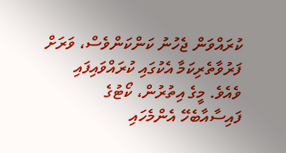ކުރައްވަން ޖެހުނު ކަންކަންވެސް، ވަރަށް ފަރުވާތެރިކަމާ އެކުގައި ކުރައްވައިފައި ވެއެވެ. މީގެ އިތުރުން، ކޯޓުގެ ފައިސާއާބެހޭ އެންމެހައި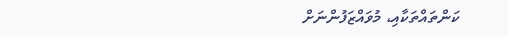ކަންތައްތަކާއި، މުވައްޒަފުންނަށް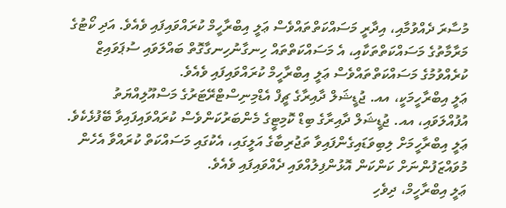މުސާރަ ދެއްވުމާއި، އިދާރީ މަސައްކަތްތައްވެސް ޢަލީ އިބްރާހީމް ކުރައްވައިފައި ވެއެވެ. އަދި ކޯޓުގެ މަރާމާތުގެ މަސައްކަތްތަކާއި، އެ މަސައްކަތްތައް ހިނގާނުހިނގާގޮތް ބައްލަވައި ސުޕަވައިޒް ކުރެއްވުމުގެ މަސައްކަތްތައްވެސް ޢަލީ އިބްރާހީމް ކުރައްވައިފައި ވެއެވެ.
ޢަލީ އިބްރާހީމަކީ، އއ. ޖުޑީޝަލް ދާއިރާގެ ޗީފް އެޑްމިނިސްޓްރޭޓަރުގެ މަސްއޫލިއްޔަތު އުފުއްލަވައި، އއ. ޖުޑީޝަލް ދާއިރާގެ ބިޑް ކޮމިޓީގެ މެންބަރުކަންވެސް ކުރައްވައިފައިވާ ބޭފުޅެކެވެ. ޢަލީ އިބްރާހީމަށް ލިބިވަޑައިގެންފައިވާ ތަޖުރިބާގެ އަލީގައި، އެކުގައި މަސައްކަތް ކުރައްވާ އެހެން މުވައްޒަފުންނަށް ކަންކަން އޮޅުންފިލުއްވައި ދެއްވައިފައި ވެއެވެ.
ޢަލީ އިބްރާހީމް، ދިވެހި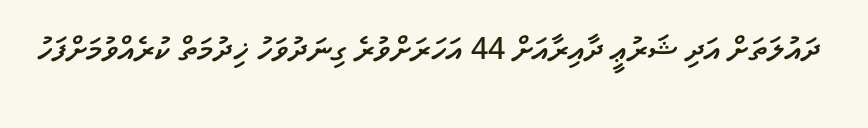ދައުލަތަށް އަދި ޝަރުޢީ ދާއިރާއަށް 44 އަހަރަށްވުރެ ގިނަދުވަހު ޚިދުމަތް ކުރެއްވުމަށްފަހު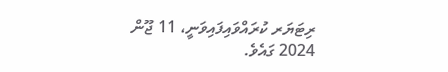ރިޓަޔަރ ކުރައްވައިފައިވަނީ، 11 ޖޫން 2024 ގައެވެ.